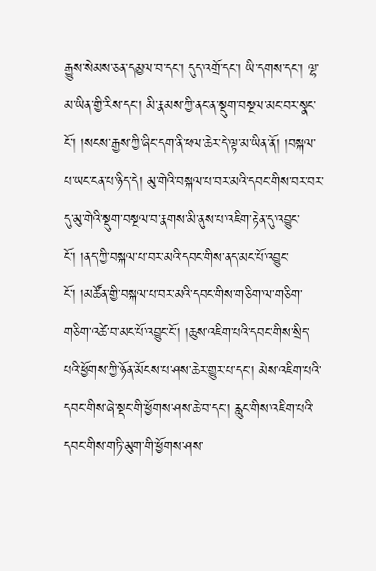རྒྱུས་སེམས་ཅན་དམྱལ་བ་དང་། དུད་འགྲོ་དང་། ཡི་དགས་དང་། ལྷ་མ་ཡིན་གྱི་རིས་དང་། མི་རྣམས་ཀྱི་ནང་ན་སྡུག་བསྔལ་མང་བར་སྣང་ངོ་། །སངས་རྒྱས་ཀྱི་ཞིང་དག་ནི་ཕལ་ཆེར་དེ་ལྟ་མ་ཡིན་ནོ། །བསྐལ་པ་ཡང་ངན་པ་ཉིད་དེ། མུ་གེའི་བསྐལ་པ་བར་མའི་དབང་གིས་བར་བར་དུ་མུ་གེའི་སྡུག་བསྔལ་བ་རྣགས་མི་ནུས་པ་འཇིག་རྟེན་དུ་འབྱུང་ངོ་། །ནད་ཀྱི་བསྐལ་པ་བར་མའི་དབང་གིས་ནད་མང་པོ་འབྱུང་ངོ་། །མཚོན་གྱི་བསྐལ་པ་བར་མའི་དབང་གིས་གཅིག་ལ་གཅིག་གཅིག་འཚེ་བ་མང་པོ་འབྱུང་ངོ་། །ཆུས་འཇིག་པའི་དབང་གིས་སྲིད་པའི་ཕྱོགས་ཀྱི་ཉོན་མོངས་པ་ཤས་ཆེར་གྱུར་པ་དང་། མེས་འཇིག་པའི་དབང་གིས་ཞེ་སྡང་གི་ཕྱོགས་ཤས་ཆེ་བ་དང་། རླུང་གིས་འཇིག་པའི་དབང་གིས་གཏི་མུག་གི་ཕྱོགས་ཤས་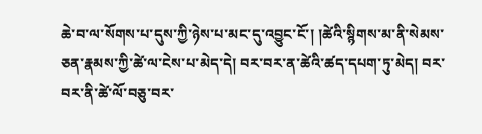ཆེ་བ་ལ་སོགས་པ་དུས་ཀྱི་ཉེས་པ་མང་དུ་འབྱུང་ངོ་། །ཚེའི་སྙིགས་མ་ནི་སེམས་ཅན་རྣམས་ཀྱི་ཚེ་ལ་ངེས་པ་མེད་དེ། བར་བར་ན་ཚེའི་ཚད་དཔག་ཏུ་མེད། བར་བར་ནི་ཚེ་ལོ་བཅུ་བར་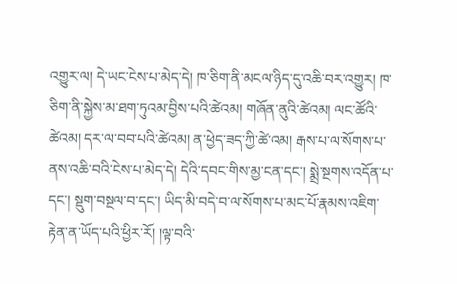འགྱུར་ལ། དེ་ཡང་ངེས་པ་མེད་དེ། ཁ་ཅིག་ནི་མངལ་ཉིད་དུ་འཆི་བར་འགྱུར། ཁ་ཅིག་ནི་སྐྱེས་མ་ཐག་ཏུའམ་བྱིས་པའི་ཚེའམ། གཞོན་ནུའི་ཚེའམ། ལང་ཚོའི་ཚེའམ། དར་ལ་བབ་པའི་ཚེའམ། ན་ཕྱེད་ཟད་ཀྱི་ཚེ་འམ། རྒས་པ་ལ་སོགས་པ་ནས་འཆི་བའི་ངེས་པ་མེད་དེ། དེའི་དབང་གིས་མྱ་ངན་དང་། སྨྲེ་སྔགས་འདོན་པ་དང་། སྡུག་བསྔལ་བ་དང་། ཡིད་མི་བདེ་བ་ལ་སོགས་པ་མང་པོ་རྣམས་འཇིག་རྟེན་ན་ཡོད་པའི་ཕྱིར་རོ། །ལྟ་བའི་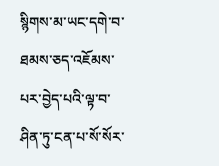སྙིགས་མ་ཡང་དགེ་བ་ཐམས་ཅད་འཇོམས་པར་བྱེད་པའི་ལྟ་བ་ཤིན་ཏུ་ངན་པ་སོ་སོར་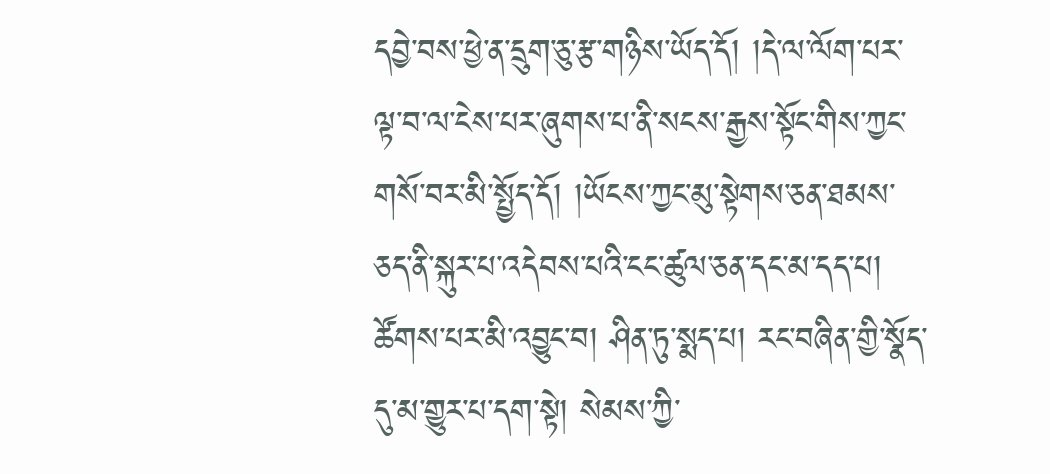དབྱེ་བས་ཕྱེ་ན་དྲུག་ཅུ་རྩ་གཉིས་ཡོད་དོ། །དེ་ལ་ལོག་པར་ལྟ་བ་ལ་ངེས་པར་ཞུགས་པ་ནི་སངས་རྒྱས་སྟོང་གིས་ཀྱང་གསོ་བར་མི་སྤྱོད་དོ། །ཡོངས་ཀྱང་མུ་སྟེགས་ཅན་ཐམས་ཅད་ནི་སྐུར་པ་འདེབས་པའི་ངང་ཚུལ་ཅན་དང་མ་དད་པ། ཚོགས་པར་མི་འབྱུང་བ། ཤིན་ཏུ་སྨད་པ། རང་བཞིན་གྱི་སྣོད་དུ་མ་གྱུར་པ་དག་སྟེ། སེམས་ཀྱི་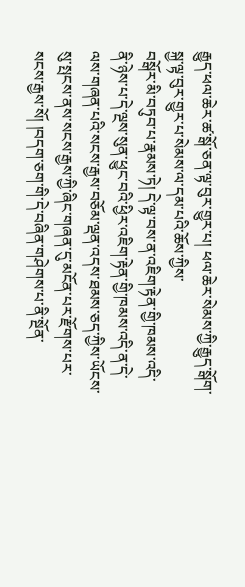རྒྱུད་ཕལ་ཆེར་ཚ་སྒོ་ཅན་ལྟ་བུར་གྱུར་པ། ཕལ་ཆེར་སེམས་ཀྱི་རྒྱུད་སྒོག་སྐྱ་ལྟ་བུར་གྱུར་པ་སེམས་ལ་དམ་པའི་ཆོས་ཀྱིས་
བསྒོར་མི་བཏུབ་པ་རྣམས་ཏེ། དེ་ལྟ་བས་ན་འཇིག་རྟེན་གྱི་ཁམས་འདི་ནི་ཉེས་པ་དེ་ལྔས་སུན་ཕྱུང་བའི་ཕྱིར་འཇིག་རྟེན་གྱི་ཁམས་འདི་ན་དེ་ལས་གཞན་པའི་སངས་རྒྱས་བཅོམ་ལྡན་འདས་ཐམས་ཅད་ཀྱིས་ཡོངས་སུ་སྤངས་ནས་སངས་རྒྱས་ཀྱི་ཞིང་གཞན་དུ་མངོན་པར་རྫོགས་པར་སངས་རྒྱས་སོ། །བདག་ཅག་གི་དེ་བཞིན་གཤེགས་པ་ནི་སྔོན་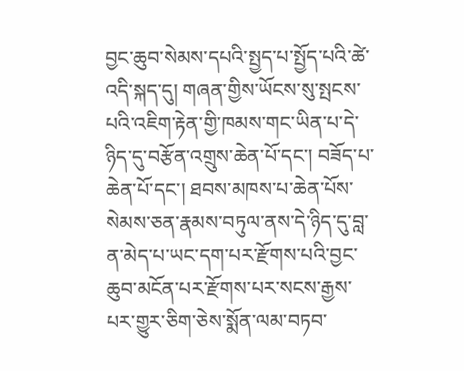བྱང་ཆུབ་སེམས་དཔའི་སྤྱད་པ་སྤྱོད་པའི་ཚེ་འདི་སྐད་དུ། གཞན་གྱིས་ཡོངས་སུ་སྤངས་པའི་འཇིག་རྟེན་གྱི་ཁམས་གང་ཡིན་པ་དེ་ཉིད་དུ་བརྩོན་འགྲུས་ཆེན་པོ་དང་། བཟོད་པ་ཆེན་པོ་དང་། ཐབས་མཁས་པ་ཆེན་པོས་སེམས་ཅན་རྣམས་བཏུལ་ནས་དེ་ཉིད་དུ་བླ་ན་མེད་པ་ཡང་དག་པར་རྫོགས་པའི་བྱང་ཆུབ་མངོན་པར་རྫོགས་པར་སངས་རྒྱས་པར་གྱུར་ཅིག་ཅེས་སྨོན་ལམ་བཏབ་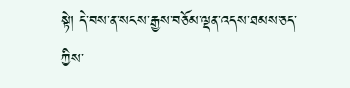སྟེ། དེ་བས་ན་སངས་རྒྱས་བཅོམ་ལྡན་འདས་ཐམས་ཅད་ཀྱིས་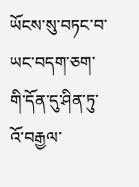ཡོངས་སུ་བཏང་བ་ཡང་བདག་ཅག་གི་དོན་དུ་ཤིན་ཏུ་འོ་བརྒྱལ་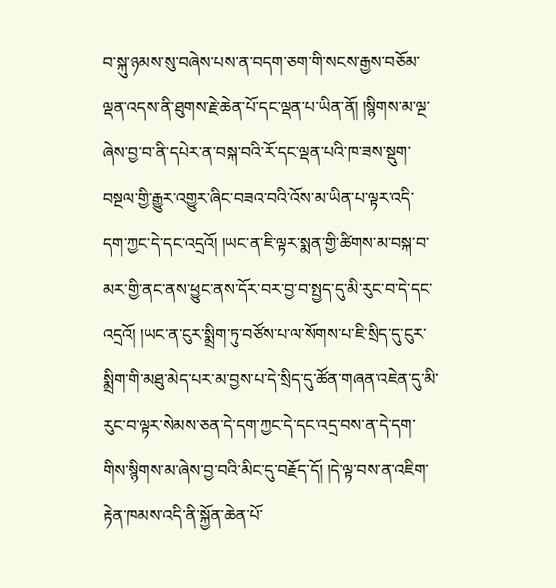བ་སྐུ་ཉམས་སུ་བཞེས་པས་ན་བདག་ཅག་གི་སངས་རྒྱས་བཅོམ་ལྡན་འདས་ནི་ཐུགས་རྗེ་ཆེན་པོ་དང་ལྡན་པ་ཡིན་ནོ། །སྙིགས་མ་ལྔ་ཞེས་བྱ་བ་ནི་དཔེར་ན་བསྐ་བའི་རོ་དང་ལྡན་པའི་ཁ་ཟས་སྡུག་བསྔལ་གྱི་རྒྱུར་འགྱུར་ཞིང་བཟའ་བའི་འོས་མ་ཡིན་པ་ལྟར་འདི་དག་ཀྱང་དེ་དང་འདྲའོ། །ཡང་ན་ཇི་ལྟར་སྨན་གྱི་ཚིགས་མ་བསྐ་བ་མར་གྱི་ནང་ནས་ཕྱུང་ནས་དོར་བར་བྱ་བ་སྤྱད་དུ་མི་རུང་བ་དེ་དང་འདྲའོ། །ཡང་ན་ངུར་སྨྲིག་ཏུ་བཙོས་པ་ལ་སོགས་པ་ཇི་སྲིད་དུ་ངུར་སྨྲིག་གི་མཐུ་མེད་པར་མ་བྱས་པ་དེ་སྲིད་དུ་ཚོན་གཞན་འཇེན་དུ་མི་རུང་བ་ལྟར་སེམས་ཅན་དེ་དག་ཀྱང་དེ་དང་འདྲ་བས་ན་དེ་དག་གིས་སྙིགས་མ་ཞེས་བྱ་བའི་མིང་དུ་བརྗོད་དོ། །དེ་ལྟ་བས་ན་འཇིག་རྟེན་ཁམས་འདི་ནི་སྐྱོན་ཆེན་པོ་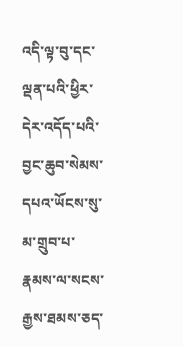འདི་ལྟ་བུ་དང་ལྡན་པའི་ཕྱིར་དེར་འདོད་པའི་བྱང་ཆུབ་སེམས་དཔའ་ཡོངས་སུ་མ་གྲུབ་པ་རྣམས་ལ་སངས་རྒྱས་ཐམས་ཅད་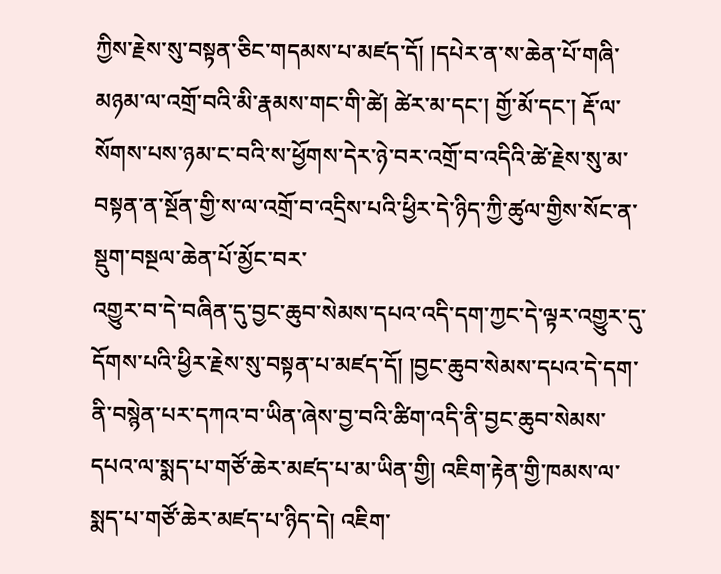ཀྱིས་རྗེས་སུ་བསྟན་ཅིང་གདམས་པ་མཛད་དོ། །དཔེར་ན་ས་ཆེན་པོ་གཞི་མཉམ་ལ་འགྲོ་བའི་མི་རྣམས་གང་གི་ཚེ། ཚེར་མ་དང་། གྱོ་མོ་དང་། རྡོ་ལ་སོགས་པས་ཉམ་ང་བའི་ས་ཕྱོགས་དེར་ཉེ་བར་འགྲོ་བ་འདིའི་ཚེ་རྗེས་སུ་མ་བསྟན་ན་སྔོན་གྱི་ས་ལ་འགྲོ་བ་འདྲིས་པའི་ཕྱིར་དེ་ཉིད་ཀྱི་ཚུལ་གྱིས་སོང་ན་སྡུག་བསྔལ་ཆེན་པོ་མྱོང་བར་
འགྱུར་བ་དེ་བཞིན་དུ་བྱང་ཆུབ་སེམས་དཔའ་འདི་དག་ཀྱང་དེ་ལྟར་འགྱུར་དུ་དོགས་པའི་ཕྱིར་རྗེས་སུ་བསྟན་པ་མཛད་དོ། །བྱང་ཆུབ་སེམས་དཔའ་དེ་དག་ནི་བསྙེན་པར་དཀའ་བ་ཡིན་ཞེས་བྱ་བའི་ཚིག་འདི་ནི་བྱང་ཆུབ་སེམས་དཔའ་ལ་སྨད་པ་གཙོ་ཆེར་མཛད་པ་མ་ཡིན་གྱི། འཇིག་རྟེན་གྱི་ཁམས་ལ་སྨད་པ་གཙོ་ཆེར་མཛད་པ་ཉིད་དེ། འཇིག་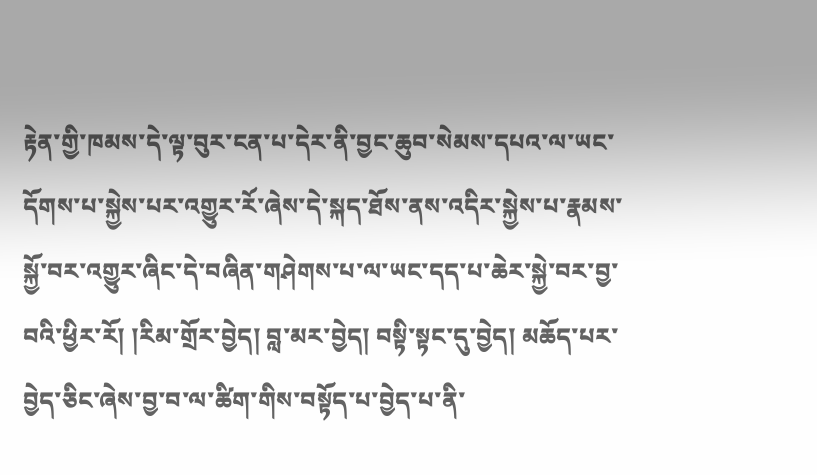རྟེན་གྱི་ཁམས་དེ་ལྟ་བུར་ངན་པ་དེར་ནི་བྱང་ཆུབ་སེམས་དཔའ་ལ་ཡང་དོགས་པ་སྐྱེས་པར་འགྱུར་རོ་ཞེས་དེ་སྐད་ཐོས་ནས་འདིར་སྐྱེས་པ་རྣམས་སྐྱོ་བར་འགྱུར་ཞིང་དེ་བཞིན་གཤེགས་པ་ལ་ཡང་དད་པ་ཆེར་སྐྱེ་བར་བྱ་བའི་ཕྱིར་རོ། །རིམ་གྲོར་བྱེད། བླ་མར་བྱེད། བསྟི་སྟང་དུ་བྱེད། མཆོད་པར་བྱེད་ཅིང་ཞེས་བྱ་བ་ལ་ཚིག་གིས་བསྟོད་པ་བྱེད་པ་ནི་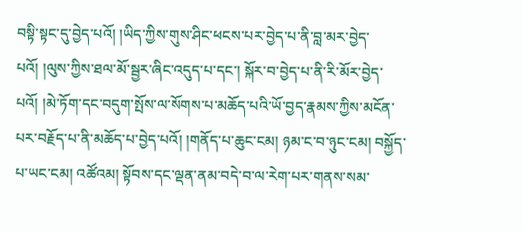བསྟི་སྟང་དུ་བྱེད་པའོ། །ཡིད་ཀྱིས་གུས་ཤིང་ཕངས་པར་བྱེད་པ་ནི་བླ་མར་བྱེད་པའོ། །ལུས་ཀྱིས་ཐལ་མོ་སྦྱར་ཞིང་འདུད་པ་དང་། སྐོར་བ་བྱེད་པ་ནི་རི་མོར་བྱེད་པའོ། །མེ་ཏོག་དང་བདུག་སྤོས་ལ་སོགས་པ་མཆོད་པའི་ཡོ་བྱད་རྣམས་ཀྱིས་མངོན་པར་བརྗོད་པ་ནི་མཆོད་པ་བྱེད་པའོ། །གནོད་པ་ཆུང་ངམ། ཉམ་ང་བ་ཉུང་ངམ། བསྐྱོད་པ་ཡང་ངམ། འཚོའམ། སྟོབས་དང་ལྡན་ནམ་བདེ་བ་ལ་རེག་པར་གནས་སམ་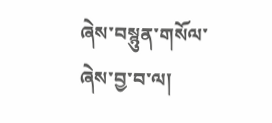ཞེས་བསྙུན་གསོལ་ཞེས་བྱ་བ་ལ།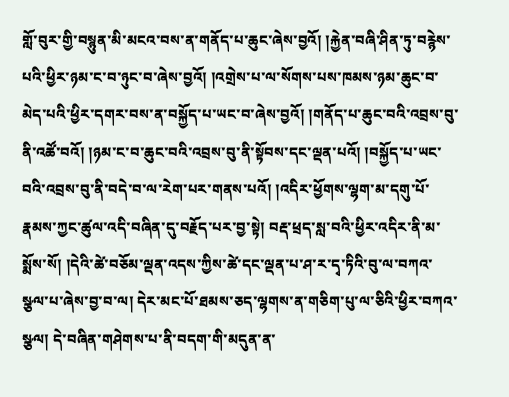གློ་བུར་གྱི་བསྙུན་མི་མངའ་བས་ན་གནོད་པ་ཆུང་ཞེས་བྱའོ། །རྐྱེན་བཞི་ཤིན་ཏུ་བརྙེས་པའི་ཕྱིར་ཉམ་ང་བ་ཉུང་བ་ཞེས་བྱའོ། །འགྲེས་པ་ལ་སོགས་པས་ཁམས་ཉམ་ཆུང་བ་མེད་པའི་ཕྱིར་དགར་བས་ན་བསྐྱོད་པ་ཡང་བ་ཞེས་བྱའོ། །གནོད་པ་ཆུང་བའི་འབྲས་བུ་ནི་འཚོ་བའོ། །ཉམ་ང་བ་ཆུང་བའི་འབྲས་བུ་ནི་སྟོབས་དང་ལྡན་པའོ། །བསྐྱོད་པ་ཡང་བའི་འབྲས་བུ་ནི་བདེ་བ་ལ་རེག་པར་གནས་པའོ། །འདིར་ཕྱོགས་ལྷག་མ་དགུ་པོ་རྣམས་ཀྱང་ཚུལ་འདི་བཞིན་དུ་བརྗོད་པར་བྱ་སྟེ། བརྡ་ཕྲད་སླ་བའི་ཕྱིར་འདིར་ནི་མ་སྨོས་སོ། །དེའི་ཚེ་བཅོམ་ལྡན་འདས་ཀྱིས་ཚེ་དང་ལྡན་པ་ཤ་ར་དྭ་ཏིའི་བུ་ལ་བཀའ་སྩལ་པ་ཞེས་བྱ་བ་ལ། དེར་མང་པོ་ཐམས་ཅད་ལྷགས་ན་གཅིག་པུ་ལ་ཅིའི་ཕྱིར་བཀའ་སྩལ། དེ་བཞིན་གཤེགས་པ་ནི་བདག་གི་མདུན་ན་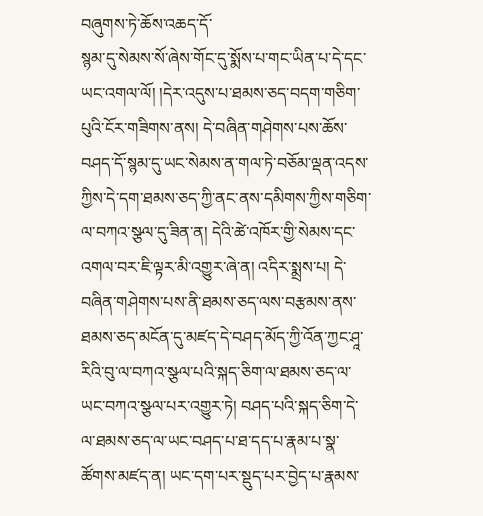བཞུགས་ཏེ་ཆོས་འཆད་དོ་
སྙམ་དུ་སེམས་སོ་ཞེས་གོང་དུ་སྨོས་པ་གང་ཡིན་པ་དེ་དང་ཡང་འགལ་ལོ། །དེར་འདུས་པ་ཐམས་ཅད་བདག་གཅིག་པུའི་ངོར་གཟིགས་ནས། དེ་བཞིན་གཤེགས་པས་ཆོས་བཤད་དོ་སྙམ་དུ་ཡང་སེམས་ན་གལ་ཏེ་བཅོམ་ལྡན་འདས་ཀྱིས་དེ་དག་ཐམས་ཅད་ཀྱི་ནང་ནས་དམིགས་ཀྱིས་གཅིག་ལ་བཀའ་སྩལ་དུ་ཟིན་ན། དེའི་ཚེ་འཁོར་གྱི་སེམས་དང་འགལ་བར་ཇི་ལྟར་མི་འགྱུར་ཞེ་ན། འདིར་སྨྲས་པ། དེ་བཞིན་གཤེགས་པས་ནི་ཐམས་ཅད་ལས་བརྩམས་ནས་ཐམས་ཅད་མངོན་དུ་མཛད་དེ་བཤད་མོད་ཀྱི་འོན་ཀྱང་ཤཱ་རིའི་བུ་ལ་བཀའ་སྩལ་པའི་སྐད་ཅིག་ལ་ཐམས་ཅད་ལ་ཡང་བཀའ་སྩལ་པར་འགྱུར་ཏེ། བཤད་པའི་སྐད་ཅིག་དེ་ལ་ཐམས་ཅད་ལ་ཡང་བཤད་པ་ཐ་དད་པ་རྣམ་པ་སྣ་ཚོགས་མཛད་ན། ཡང་དག་པར་སྡུད་པར་བྱེད་པ་རྣམས་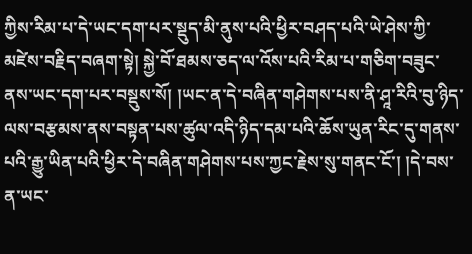ཀྱིས་རིམ་པ་དེ་ཡང་དག་པར་སྡུད་མི་ནུས་པའི་ཕྱིར་བཤད་པའི་ཡེ་ཤེས་ཀྱི་མཛེས་བརྗིད་བཞག་སྟེ། སྐྱེ་བོ་ཐམས་ཅད་ལ་འོས་པའི་རིམ་པ་གཅིག་བཟུང་ནས་ཡང་དག་པར་བསྡུས་སོ། །ཡང་ན་དེ་བཞིན་གཤེགས་པས་ནི་ཤཱ་རིའི་བུ་ཉིད་ལས་བརྩམས་ནས་བསྟན་པས་ཚུལ་འདི་ཉིད་དམ་པའི་ཆོས་ཡུན་རིང་དུ་གནས་པའི་རྒྱུ་ཡིན་པའི་ཕྱིར་དེ་བཞིན་གཤེགས་པས་ཀྱང་རྗེས་སུ་གནང་ངོ་། །དེ་བས་ན་ཡང་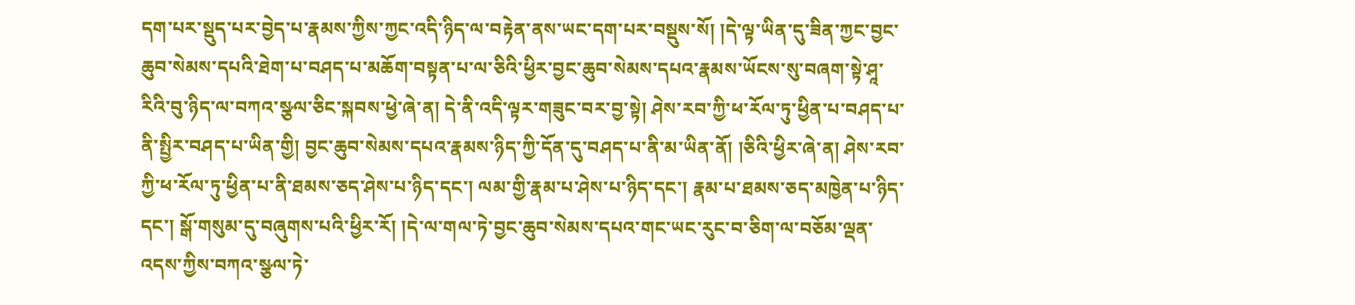དག་པར་སྡུད་པར་བྱེད་པ་རྣམས་ཀྱིས་ཀྱང་འདི་ཉིད་ལ་བརྟེན་ནས་ཡང་དག་པར་བསྡུས་སོ། །དེ་ལྟ་ཡིན་དུ་ཟིན་ཀྱང་བྱང་ཆུབ་སེམས་དཔའི་ཐེག་པ་བཤད་པ་མཆོག་བསྟན་པ་ལ་ཅིའི་ཕྱིར་བྱང་ཆུབ་སེམས་དཔའ་རྣམས་ཡོངས་སུ་བཞག་སྟེ་ཤཱ་རིའི་བུ་ཉིད་ལ་བཀའ་སྩལ་ཅིང་སྐབས་ཕྱེ་ཞེ་ན། དེ་ནི་འདི་ལྟར་གཟུང་བར་བྱ་སྟེ། ཤེས་རབ་ཀྱི་ཕ་རོལ་ཏུ་ཕྱིན་པ་བཤད་པ་ནི་སྤྱིར་བཤད་པ་ཡིན་གྱི། བྱང་ཆུབ་སེམས་དཔའ་རྣམས་ཉིད་ཀྱི་དོན་དུ་བཤད་པ་ནི་མ་ཡིན་ནོ། །ཅིའི་ཕྱིར་ཞེ་ན། ཤེས་རབ་ཀྱི་ཕ་རོལ་ཏུ་ཕྱིན་པ་ནི་ཐམས་ཅད་ཤེས་པ་ཉིད་དང་། ལམ་གྱི་རྣམ་པ་ཤེས་པ་ཉིད་དང་། རྣམ་པ་ཐམས་ཅད་མཁྱེན་པ་ཉིད་དང་། སྒོ་གསུམ་དུ་བཞུགས་པའི་ཕྱིར་རོ། །དེ་ལ་གལ་ཏེ་བྱང་ཆུབ་སེམས་དཔའ་གང་ཡང་རུང་བ་ཅིག་ལ་བཅོམ་ལྡན་འདས་ཀྱིས་བཀའ་སྩལ་ཏེ་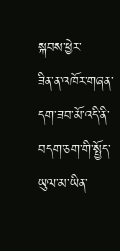སྐབས་ཕྱེར་
ཟིན་ན་འཁོར་གཞན་དག་ཟབ་མོ་འདི་ནི་བདག་ཅག་གི་སྤྱོད་ཡུལ་མ་ཡིན་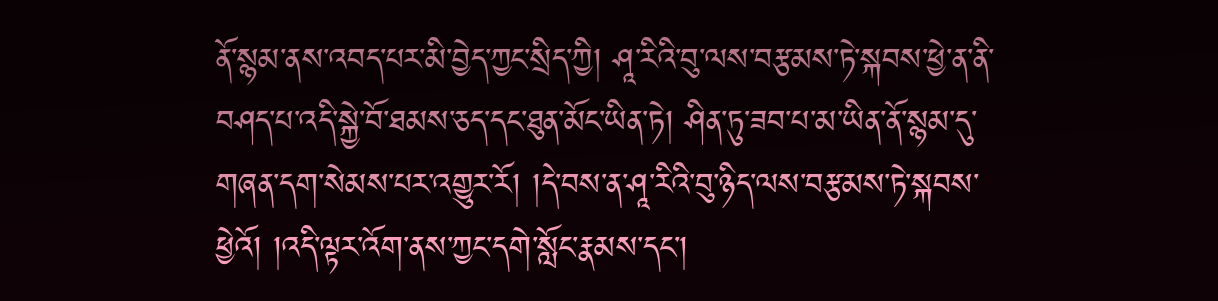ནོ་སྙམ་ནས་འབད་པར་མི་བྱེད་ཀྱང་སྲིད་ཀྱི། ཤཱ་རིའི་བུ་ལས་བརྩམས་ཏེ་སྐབས་ཕྱེ་ན་ནི་བཤད་པ་འདི་སྐྱེ་བོ་ཐམས་ཅད་དང་ཐུན་མོང་ཡིན་ཏེ། ཤིན་ཏུ་ཟབ་པ་མ་ཡིན་ནོ་སྙམ་དུ་གཞན་དག་སེམས་པར་འགྱུར་རོ། །དེ་བས་ན་ཤཱ་རིའི་བུ་ཉིད་ལས་བརྩམས་ཏེ་སྐབས་ཕྱེའོ། །འདི་ལྟར་འོག་ནས་ཀྱང་དགེ་སློང་རྣམས་དང་།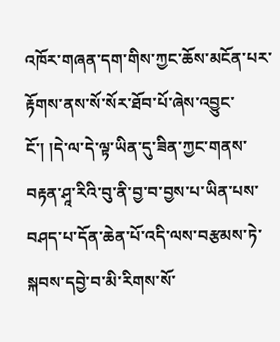འཁོར་གཞན་དག་གིས་ཀྱང་ཆོས་མངོན་པར་རྟོགས་ནས་སོ་སོར་ཐོབ་པོ་ཞེས་འབྱུང་ངོ་། །དེ་ལ་དེ་ལྟ་ཡིན་དུ་ཟིན་ཀྱང་གནས་བརྟན་ཤཱ་རིའི་བུ་ནི་བྱ་བ་བྱས་པ་ཡིན་པས་བཤད་པ་དོན་ཆེན་པོ་འདི་ལས་བརྩམས་ཏེ་སྐབས་དབྱེ་བ་མི་རིགས་སོ་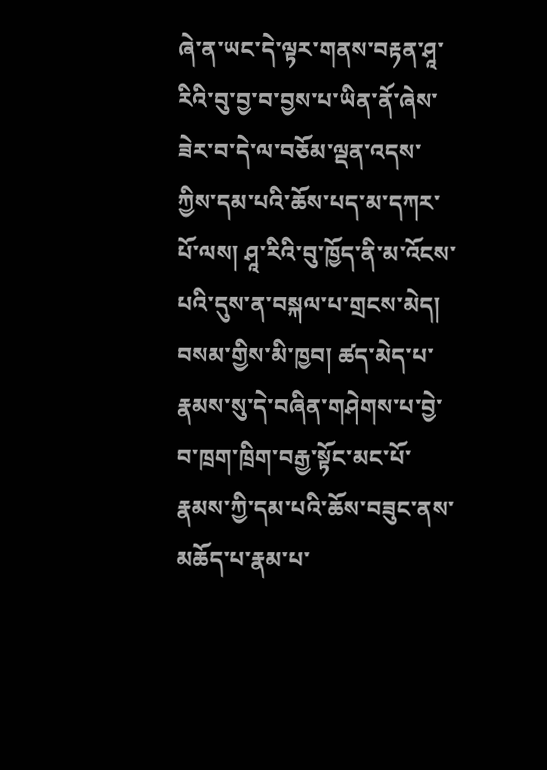ཞེ་ན་ཡང་དེ་ལྟར་གནས་བརྟན་ཤཱ་རིའི་བུ་བྱ་བ་བྱས་པ་ཡིན་ནོ་ཞེས་ཟེར་བ་དེ་ལ་བཅོམ་ལྡན་འདས་ཀྱིས་དམ་པའི་ཆོས་པད་མ་དཀར་པོ་ལས། ཤཱ་རིའི་བུ་ཁྱོད་ནི་མ་འོངས་པའི་དུས་ན་བསྐལ་པ་གྲངས་མེད། བསམ་གྱིས་མི་ཁྱབ། ཚད་མེད་པ་རྣམས་སུ་དེ་བཞིན་གཤེགས་པ་བྱེ་བ་ཁྲག་ཁྲིག་བརྒྱ་སྟོང་མང་པོ་རྣམས་ཀྱི་དམ་པའི་ཆོས་བཟུང་ནས་མཆོད་པ་རྣམ་པ་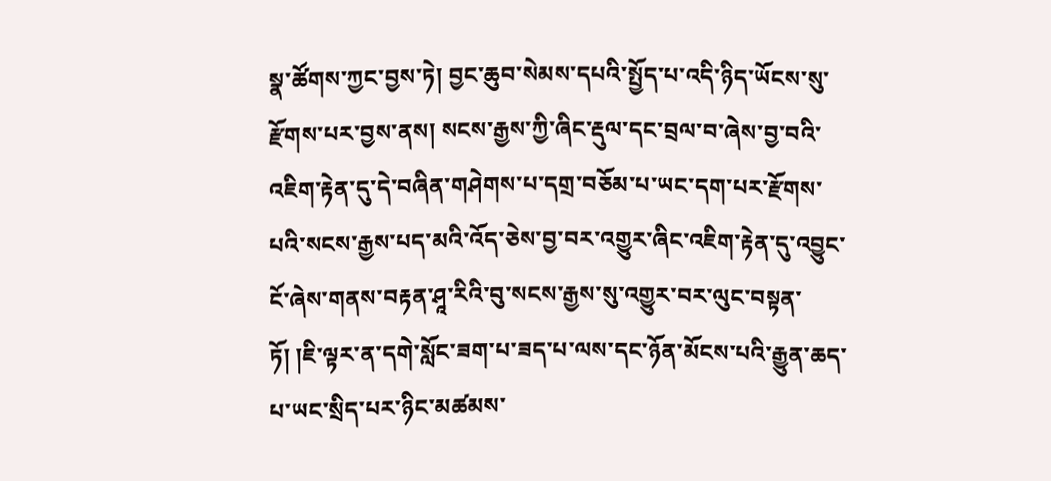སྣ་ཚོགས་ཀྱང་བྱས་ཏེ། བྱང་ཆུབ་སེམས་དཔའི་སྤྱོད་པ་འདི་ཉིད་ཡོངས་སུ་རྫོགས་པར་བྱས་ནས། སངས་རྒྱས་ཀྱི་ཞིང་རྡུལ་དང་བྲལ་བ་ཞེས་བྱ་བའི་འཇིག་རྟེན་དུ་དེ་བཞིན་གཤེགས་པ་དགྲ་བཅོམ་པ་ཡང་དག་པར་རྫོགས་པའི་སངས་རྒྱས་པད་མའི་འོད་ཅེས་བྱ་བར་འགྱུར་ཞིང་འཇིག་རྟེན་དུ་འབྱུང་ངོ་ཞེས་གནས་བརྟན་ཤཱ་རིའི་བུ་སངས་རྒྱས་སུ་འགྱུར་བར་ལུང་བསྟན་ཏོ། །ཇི་ལྟར་ན་དགེ་སློང་ཟག་པ་ཟད་པ་ལས་དང་ཉོན་མོངས་པའི་རྒྱུན་ཆད་པ་ཡང་སྲིད་པར་ཉིང་མཚམས་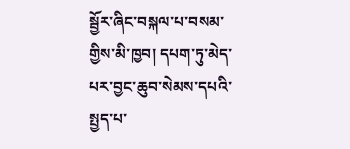སྦྱོར་ཞིང་བསྐལ་པ་བསམ་གྱིས་མི་ཁྱབ། དཔག་ཏུ་མེད་པར་བྱང་ཆུབ་སེམས་དཔའི་སྤྱད་པ་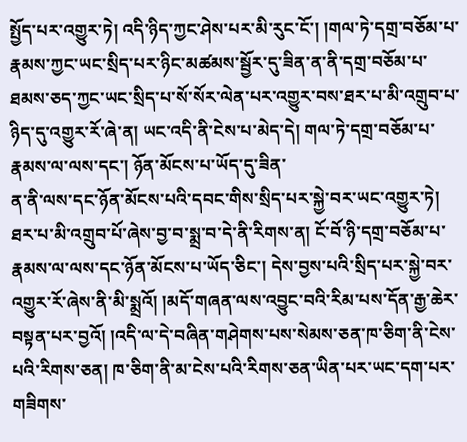སྤྱོད་པར་འགྱུར་ཏེ། འདི་ཉིད་ཀྱང་ཤེས་པར་མི་རུང་ངོ་། །གལ་ཏེ་དགྲ་བཅོམ་པ་རྣམས་ཀྱང་ཡང་སྲིད་པར་ཉིང་མཚམས་སྦྱོར་དུ་ཟིན་ན་ནི་དགྲ་བཅོམ་པ་ཐམས་ཅད་ཀྱང་ཡང་སྲིད་པ་སོ་སོར་ལེན་པར་འགྱུར་བས་ཐར་པ་མི་འགྲུབ་པ་ཉིད་དུ་འགྱུར་རོ་ཞེ་ན། ཡང་འདི་ནི་ངེས་པ་མེད་དེ། གལ་ཏེ་དགྲ་བཅོམ་པ་རྣམས་ལ་ལས་དང་། ཉོན་མོངས་པ་ཡོད་དུ་ཟིན་
ན་ནི་ལས་དང་ཉོན་མོངས་པའི་དབང་གིས་སྲིད་པར་སྐྱེ་བར་ཡང་འགྱུར་ཏེ། ཐར་པ་མི་འགྲུབ་པོ་ཞེས་བྱ་བ་སྨྲ་བ་དེ་ནི་རིགས་ན། ངོ་བོ་ཉི་དགྲ་བཅོམ་པ་རྣམས་ལ་ལས་དང་ཉོན་མོངས་པ་ཡོད་ཅིང་། དེས་བྱས་པའི་སྲིད་པར་སྐྱེ་བར་འགྱུར་རོ་ཞེས་ནི་མི་སྨྲའོ། །མདོ་གཞན་ལས་འབྱུང་བའི་རིམ་པས་དོན་རྒྱ་ཆེར་བསྟན་པར་བྱའོ། །འདི་ལ་དེ་བཞིན་གཤེགས་པས་སེམས་ཅན་ཁ་ཅིག་ནི་ངེས་པའི་རིགས་ཅན། ཁ་ཅིག་ནི་མ་ངེས་པའི་རིགས་ཅན་ཡིན་པར་ཡང་དག་པར་གཟིགས་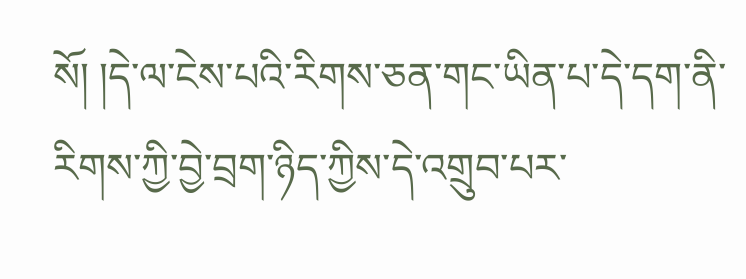སོ། །དེ་ལ་ངེས་པའི་རིགས་ཅན་གང་ཡིན་པ་དེ་དག་ནི་རིགས་ཀྱི་བྱེ་བྲག་ཉིད་ཀྱིས་དེ་འགྲུབ་པར་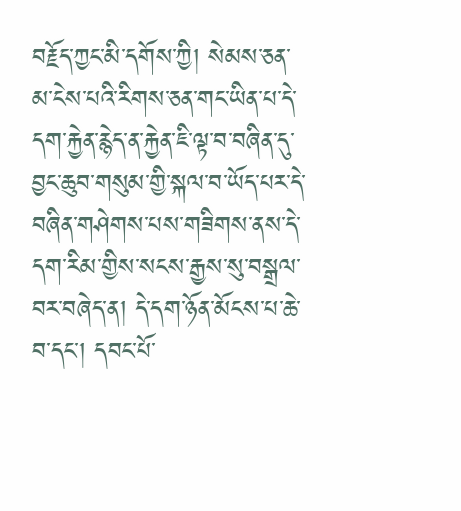བརྗོད་ཀྱང་མི་དགོས་ཀྱི། སེམས་ཅན་མ་ངེས་པའི་རིགས་ཅན་གང་ཡིན་པ་དེ་དག་རྐྱེན་རྙེད་ན་རྐྱེན་ཇི་ལྟ་བ་བཞིན་དུ་བྱང་ཆུབ་གསུམ་གྱི་སྐལ་བ་ཡོད་པར་དེ་བཞིན་གཤེགས་པས་གཟིགས་ནས་དེ་དག་རིམ་གྱིས་སངས་རྒྱས་སུ་བསྒྲལ་བར་བཞེད་ན། དེ་དག་ཉོན་མོངས་པ་ཆེ་བ་དང་། དབང་པོ་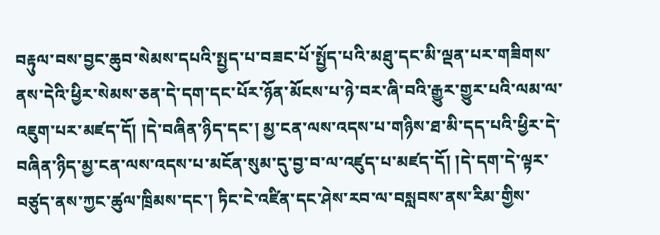བརྟུལ་བས་བྱང་ཆུབ་སེམས་དཔའི་སྤྱད་པ་བཟང་པོ་སྤྱོད་པའི་མཐུ་དང་མི་ལྡན་པར་གཟིགས་ནས་དེའི་ཕྱིར་སེམས་ཅན་དེ་དག་དང་པོར་ཉོན་མོངས་པ་ཉེ་བར་ཞི་བའི་རྒྱུར་གྱུར་པའི་ལམ་ལ་འཇུག་པར་མཛད་དོ། །དེ་བཞིན་ཉིད་དང་། མྱ་ངན་ལས་འདས་པ་གཉིས་ཐ་མི་དད་པའི་ཕྱིར་དེ་བཞིན་ཉིད་མྱ་ངན་ལས་འདས་པ་མངོན་སུམ་དུ་བྱ་བ་ལ་འཛུད་པ་མཛད་དོ། །དེ་དག་དེ་ལྟར་བཙུད་ནས་ཀྱང་ཚུལ་ཁྲིམས་དང་། ཏིང་ངེ་འཛིན་དང་ཤེས་རབ་ལ་བསླབས་ནས་རིམ་གྱིས་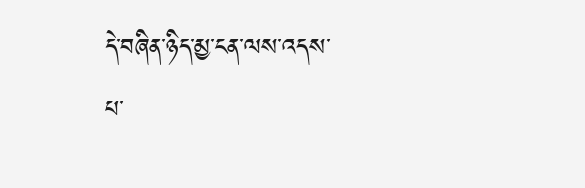དེ་བཞིན་ཉིད་མྱ་ངན་ལས་འདས་པ་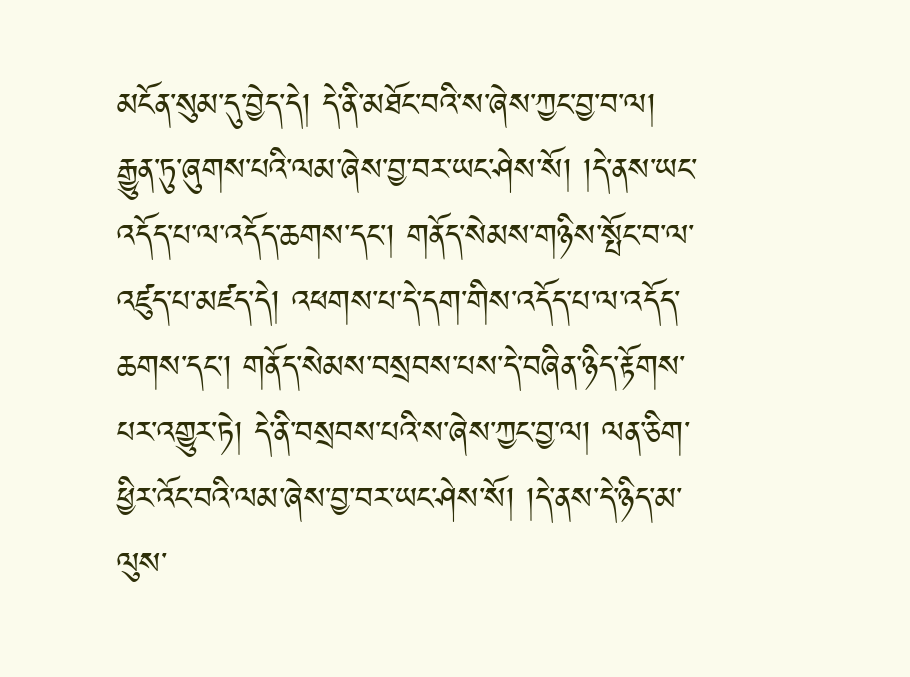མངོན་སུམ་དུ་བྱེད་དེ། དེ་ནི་མཐོང་བའི་ས་ཞེས་ཀྱང་བྱ་བ་ལ། རྒྱུན་ཏུ་ཞུགས་པའི་ལམ་ཞེས་བྱ་བར་ཡང་ཤེས་སོ། །དེ་ནས་ཡང་འདོད་པ་ལ་འདོད་ཆགས་དང་། གནོད་སེམས་གཉིས་སྤོང་བ་ལ་འཛུད་པ་མཛད་དེ། འཕགས་པ་དེ་དག་གིས་འདོད་པ་ལ་འདོད་ཆགས་དང་། གནོད་སེམས་བསྲབས་པས་དེ་བཞིན་ཉིད་རྟོགས་པར་འགྱུར་ཏེ། དེ་ནི་བསྲབས་པའི་ས་ཞེས་ཀྱང་བྱ་ལ། ལན་ཅིག་ཕྱིར་འོང་བའི་ལམ་ཞེས་བྱ་བར་ཡང་ཤེས་སོ། །དེ་ནས་དེ་ཉིད་མ་ལུས་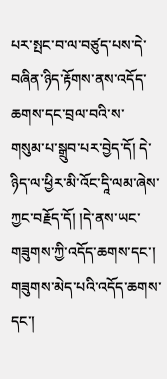པར་སྤང་བ་ལ་བཙུད་པས་དེ་བཞིན་ཉིད་རྟོགས་ནས་འདོད་ཆགས་དང་བྲལ་བའི་ས་
གསུམ་པ་སྒྲུབ་པར་བྱེད་དོ། དེ་ཉིད་ལ་ཕྱིར་མི་འོང་དཱི་ལམ་ཞེས་ཀྱང་བརྗོད་དོ། །དེ་ནས་ཡང་གཟུགས་ཀྱི་འདོད་ཆགས་དང་། གཟུགས་མེད་པའི་འདོད་ཆགས་དང་།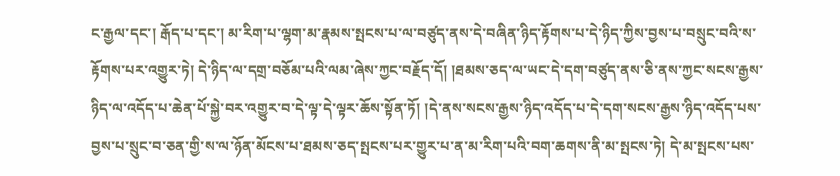ང་རྒྱལ་དང་། རྒོད་པ་དང་། མ་རིག་པ་ལྷག་མ་རྣམས་སྤངས་པ་ལ་བཙུད་ནས་དེ་བཞིན་ཉིད་རྟོགས་པ་དེ་ཉིད་ཀྱིས་བྱས་པ་བསྲུང་བའི་ས་རྟོགས་པར་འགྱུར་ཏེ། དེ་ཉིད་ལ་དགྲ་བཅོམ་པའི་ལམ་ཞེས་ཀྱང་བརྗོད་དོ། །ཐམས་ཅད་ལ་ཡང་དེ་དག་བཙུད་ནས་ཅི་ནས་ཀྱང་སངས་རྒྱས་ཉིད་ལ་འདོད་པ་ཆེན་པོ་སྐྱེ་བར་འགྱུར་བ་དེ་ལྟ་དེ་ལྟར་ཆོས་སྟོན་ཏོ། །དེ་ནས་སངས་རྒྱས་ཉིད་འདོད་པ་དེ་དག་སངས་རྒྱས་ཉིད་འདོད་པས་བྱས་པ་སྲུང་བ་ཅན་གྱི་ས་ལ་ཉོན་མོངས་པ་ཐམས་ཅད་སྤངས་པར་གྱུར་པ་ན་མ་རིག་པའི་བག་ཆགས་ནི་མ་སྤངས་ཏེ། དེ་མ་སྤངས་པས་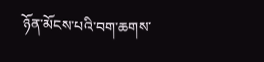ཉོན་མོངས་པའི་བག་ཆགས་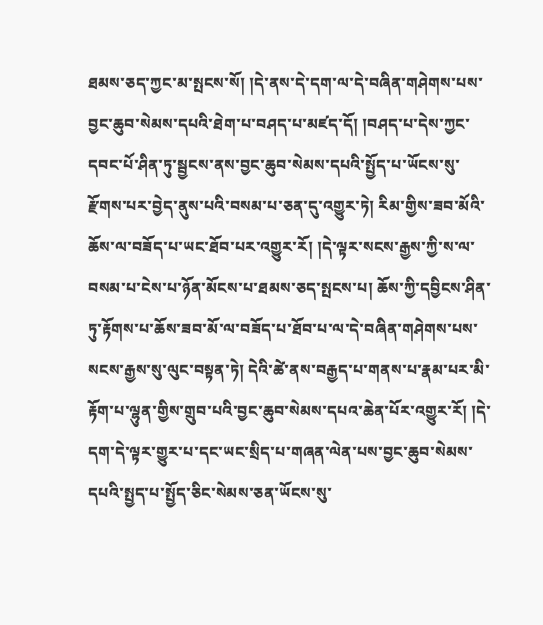ཐམས་ཅད་ཀྱང་མ་སྤངས་སོ། །དེ་ནས་དེ་དག་ལ་དེ་བཞིན་གཤེགས་པས་བྱང་ཆུབ་སེམས་དཔའི་ཐེག་པ་བཤད་པ་མཛད་དོ། །བཤད་པ་དེས་ཀྱང་དབང་པོ་ཤིན་ཏུ་སྦྱངས་ནས་བྱང་ཆུབ་སེམས་དཔའི་སྤྱོད་པ་ཡོངས་སུ་རྫོགས་པར་བྱེད་ནུས་པའི་བསམ་པ་ཅན་དུ་འགྱུར་ཏེ། རིམ་གྱིས་ཟབ་མོའི་ཆོས་ལ་བཟོད་པ་ཡང་ཐོབ་པར་འགྱུར་རོ། །དེ་ལྟར་སངས་རྒྱས་ཀྱི་ས་ལ་བསམ་པ་ངེས་པ་ཉོན་མོངས་པ་ཐམས་ཅད་སྤངས་པ། ཆོས་ཀྱི་དབྱིངས་ཤིན་ཏུ་རྟོགས་པ་ཆོས་ཟབ་མོ་ལ་བཟོད་པ་ཐོབ་པ་ལ་དེ་བཞིན་གཤེགས་པས་སངས་རྒྱས་སུ་ལུང་བསྟན་ཏེ། དེའི་ཚེ་ནས་བརྒྱད་པ་གནས་པ་རྣམ་པར་མི་རྟོག་པ་ལྷུན་གྱིས་གྲུབ་པའི་བྱང་ཆུབ་སེམས་དཔའ་ཆེན་པོར་འགྱུར་རོ། །དེ་དག་དེ་ལྟར་གྱུར་པ་དང་ཡང་སྲིད་པ་གཞན་ལེན་པས་བྱང་ཆུབ་སེམས་དཔའི་སྤྱད་པ་སྤྱོད་ཅིང་སེམས་ཅན་ཡོངས་སུ་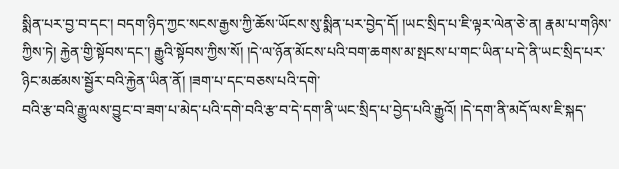སྨིན་པར་བྱ་བ་དང་། བདག་ཉིད་ཀྱང་སངས་རྒྱས་ཀྱི་ཆོས་ཡོངས་སུ་སྨིན་པར་བྱེད་དོ། །ཡང་སྲིད་པ་ཇི་ལྟར་ལེན་ཅེ་ན། རྣམ་པ་གཉིས་ཀྱིས་ཏེ། རྐྱེན་གྱི་སྟོབས་དང་། རྒྱུའི་སྟོབས་ཀྱིས་སོ། །དེ་ལ་ཉོན་མོངས་པའི་བག་ཆགས་མ་སྤངས་པ་གང་ཡིན་པ་དེ་ནི་ཡང་སྲིད་པར་ཉིང་མཚམས་སྦྱོར་བའི་རྐྱེན་ཡིན་ནོ། །ཟག་པ་དང་བཅས་པའི་དགེ་
བའི་རྩ་བའི་རྒྱུ་ལས་བྱུང་བ་ཟག་པ་མེད་པའི་དགེ་བའི་རྩ་བ་དེ་དག་ནི་ཡང་སྲིད་པ་བྱེད་པའི་རྒྱུའོ། །དེ་དག་ནི་མདོ་ལས་ཇི་སྐད་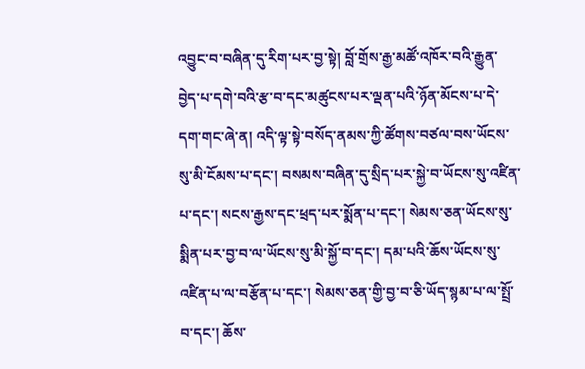འབྱུང་བ་བཞིན་དུ་རིག་པར་བྱ་སྟེ། བློ་གྲོས་རྒྱ་མཚོ་འཁོར་བའི་རྒྱུན་བྱེད་པ་དགེ་བའི་རྩ་བ་དང་མཚུངས་པར་ལྡན་པའི་ཉོན་མོངས་པ་དེ་དག་གང་ཞེ་ན། འདི་ལྟ་སྟེ་བསོད་ནམས་ཀྱི་ཚོགས་བཙལ་བས་ཡོངས་སུ་མི་ངོམས་པ་དང་། བསམས་བཞིན་དུ་སྲིད་པར་སྐྱེ་བ་ཡོངས་སུ་འཛིན་པ་དང་། སངས་རྒྱས་དང་ཕྲད་པར་སྨོན་པ་དང་། སེམས་ཅན་ཡོངས་སུ་སྨིན་པར་བྱ་བ་ལ་ཡོངས་སུ་མི་སྐྱོ་བ་དང་། དམ་པའི་ཆོས་ཡོངས་སུ་འཛིན་པ་ལ་བརྩོན་པ་དང་། སེམས་ཅན་གྱི་བྱ་བ་ཅི་ཡོད་སྙམ་པ་ལ་སྤྲོ་བ་དང་། ཆོས་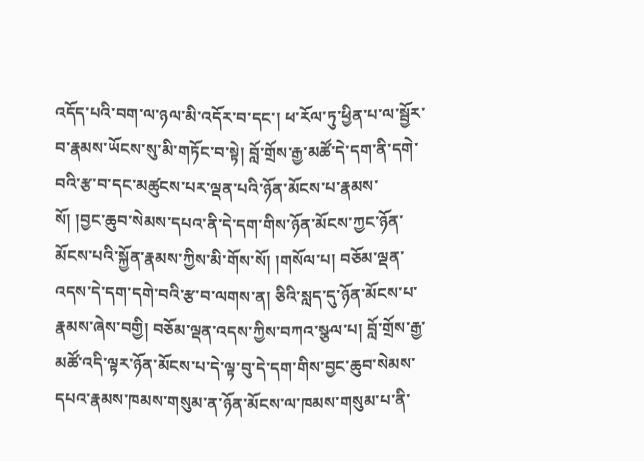འདོད་པའི་བག་ལ་ཉལ་མི་འདོར་བ་དང་། ཕ་རོལ་ཏུ་ཕྱིན་པ་ལ་སྦྱོར་བ་རྣམས་ཡོངས་སུ་མི་གཏོང་བ་སྟེ། བློ་གྲོས་རྒྱ་མཚོ་དེ་དག་ནི་དགེ་བའི་རྩ་བ་དང་མཚུངས་པར་ལྡན་པའི་ཉོན་མོངས་པ་རྣམས་སོ། །བྱང་ཆུབ་སེམས་དཔའ་ནི་དེ་དག་གིས་ཉོན་མོངས་ཀྱང་ཉོན་མོངས་པའི་སྐྱོན་རྣམས་ཀྱིས་མི་གོས་སོ། །གསོལ་པ། བཅོམ་ལྡན་འདས་དེ་དག་དགེ་བའི་རྩ་བ་ལགས་ན། ཅིའི་སླད་དུ་ཉོན་མོངས་པ་རྣམས་ཞེས་བགྱི། བཅོམ་ལྡན་འདས་ཀྱིས་བཀའ་སྩལ་པ། བློ་གྲོས་རྒྱ་མཚོ་འདི་ལྟར་ཉོན་མོངས་པ་དེ་ལྟ་བུ་དེ་དག་གིས་བྱང་ཆུབ་སེམས་དཔའ་རྣམས་ཁམས་གསུམ་ན་ཉོན་མོངས་ལ་ཁམས་གསུམ་པ་ནི་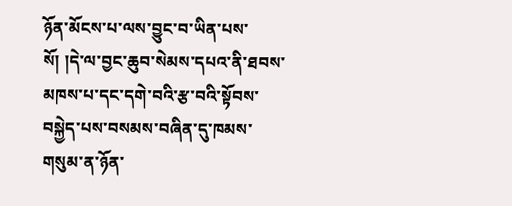ཉོན་མོངས་པ་ལས་བྱུང་བ་ཡིན་པས་སོ། །དེ་ལ་བྱང་ཆུབ་སེམས་དཔའ་ནི་ཐབས་མཁས་པ་དང་དགེ་བའི་རྩ་བའི་སྟོབས་བསྐྱེད་པས་བསམས་བཞིན་དུ་ཁམས་གསུམ་ན་ཉོན་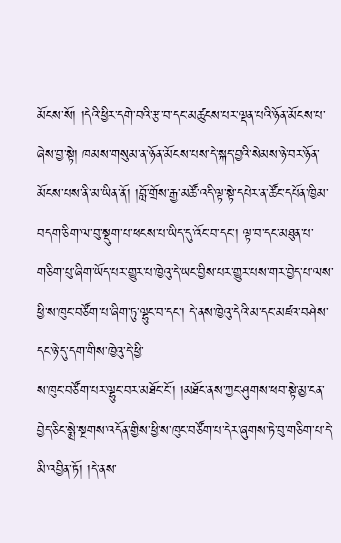མོངས་སོ། །དེའི་ཕྱིར་དགེ་བའི་རྩ་བ་དང་མཚུངས་པར་ལྡན་པའི་ཉོན་མོངས་པ་ཞེས་བྱ་སྟེ། ཁམས་གསུམ་ན་ཉོན་མོངས་པས་དེ་སྐད་བྱའི་སེམས་ཉེ་བར་ཉོན་མོངས་པས་ནི་མ་ཡིན་ནོ། །བློ་གྲོས་རྒྱ་མཚོ་འདི་ལྟ་སྟེ་དཔེར་ན་ཚོང་དཔོན་ཁྱིམ་བདག་ཅིག་ལ་བུ་སྡུག་པ་ཕངས་པ་ཡིད་དུ་འོང་བ་དང་། ལྟ་བ་དང་མཐུན་པ་གཅིག་པུ་ཞིག་ཡོད་པར་གྱུར་པ་ཁྱེའུ་དེ་ཡང་བྱིས་པར་གྱུར་པས་གར་བྱེད་པ་ལས་ཕྱི་ས་ཁུང་བཙོག་པ་ཞིག་ཏུ་ལྷུང་བ་དང་། དེ་ནས་ཁྱེའུ་དེའི་མ་དང་མཛའ་བཤེས་དང་ཉེ་དུ་དག་གིས་ཁྱེའུ་དེ་ཕྱི་
ས་ཁུང་བཙོག་པར་ལྷུང་བར་མཐོང་ངོ་། །མཐོང་ནས་ཀྱང་ཤུགས་ཕབ་སྟེ་མྱ་ངན་བྱེད་ཅིང་སྨྲེ་སྔགས་འདོན་གྱིས་ཕྱི་ས་ཁུང་བཙོག་པ་དེར་ཞུགས་ཏེ་བུ་གཅིག་པ་དེ་མི་འབྱིན་ཏོ། །དེ་ནས་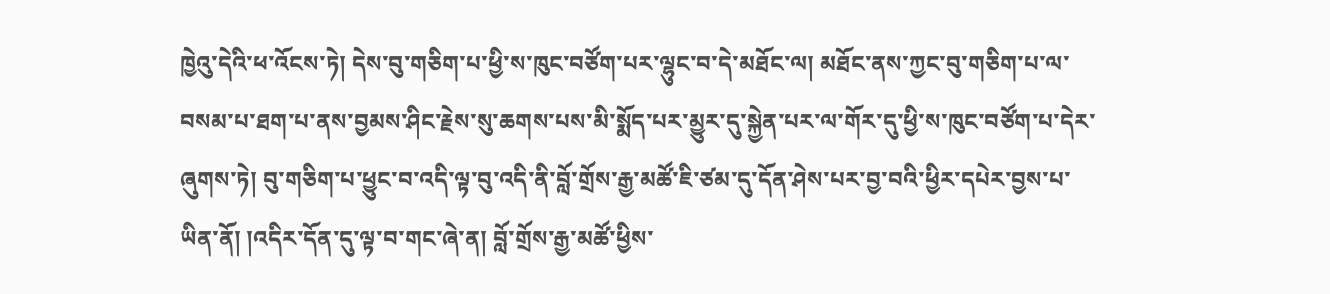ཁྱེའུ་དེའི་ཕ་འོངས་ཏེ། དེས་བུ་གཅིག་པ་ཕྱི་ས་ཁུང་བཙོག་པར་ལྷུང་བ་དེ་མཐོང་ལ། མཐོང་ནས་ཀྱང་བུ་གཅིག་པ་ལ་བསམ་པ་ཐག་པ་ནས་བྱམས་ཤིང་རྗེས་སུ་ཆགས་པས་མི་སྨོད་པར་མྱུར་དུ་སྐྱེན་པར་ལ་གོར་དུ་ཕྱི་ས་ཁུང་བཙོག་པ་དེར་ཞུགས་ཏེ། བུ་གཅིག་པ་ཕྱུང་བ་འདི་ལྟ་བུ་འདི་ནི་བློ་གྲོས་རྒྱ་མཚོ་ཇི་ཙམ་དུ་དོན་ཤེས་པར་བྱ་བའི་ཕྱིར་དཔེར་བྱས་པ་ཡིན་ནོ། །འདིར་དོན་དུ་ལྟ་བ་གང་ཞེ་ན། བློ་གྲོས་རྒྱ་མཚོ་ཕྱིས་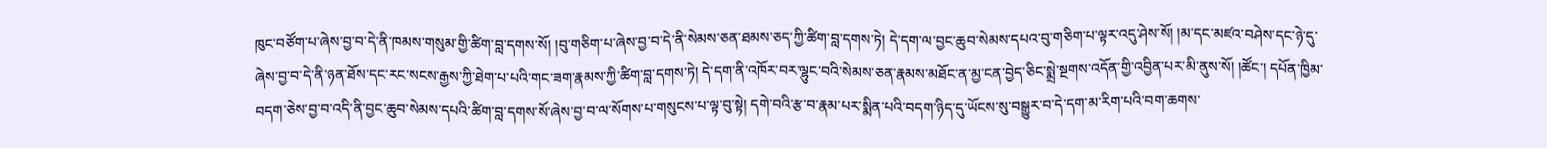ཁུང་བཙོག་པ་ཞེས་བྱ་བ་དེ་ནི་ཁམས་གསུམ་གྱི་ཚིག་བླ་དགས་སོ། །བུ་གཅིག་པ་ཞེས་བྱ་བ་དེ་ནི་སེམས་ཅན་ཐམས་ཅད་ཀྱི་ཚིག་བླ་དགས་ཏེ། དེ་དག་ལ་བྱང་ཆུབ་སེམས་དཔའ་བུ་གཅིག་པ་ལྟར་འདུ་ཤེས་སོ། །མ་དང་མཛའ་བཤེས་དང་ཉེ་དུ་ཞེས་བྱ་བ་དེ་ནི་ཉན་ཐོས་དང་རང་སངས་རྒྱས་ཀྱི་ཐེག་པ་པའི་གང་ཟག་རྣམས་ཀྱི་ཚིག་བླ་དགས་ཏེ། དེ་དག་ནི་འཁོར་བར་ལྷུང་བའི་སེམས་ཅན་རྣམས་མཐོང་ན་མྱ་ངན་བྱེད་ཅིང་སྨྲེ་སྔགས་འདོན་གྱི་འབྱིན་པར་མི་ནུས་སོ། །ཚོང་། དཔོན་ཁྱིམ་བདག་ཅེས་བྱ་བ་འདི་ནི་བྱང་ཆུབ་སེམས་དཔའི་ཚིག་བླ་དགས་སོ་ཞེས་བྱ་བ་ལ་སོགས་པ་གསུངས་པ་ལྟ་བུ་སྟེ། དགེ་བའི་རྩ་བ་རྣམ་པར་སྨིན་པའི་བདག་ཉིད་དུ་ཡོངས་སུ་བསྒྱུར་བ་དེ་དག་མ་རིག་པའི་བག་ཆགས་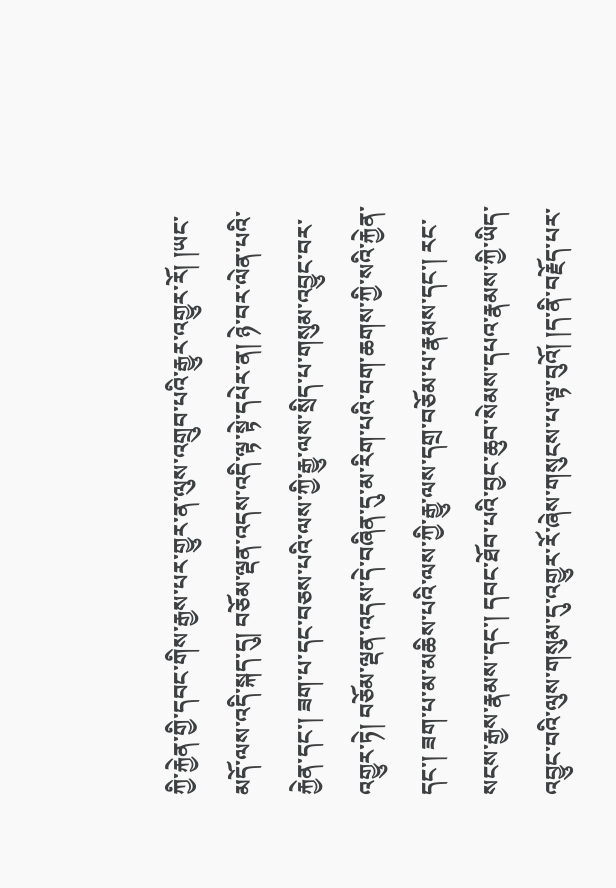ཀྱི་རྐྱེན་གྱི་དབང་གིས་རྒྱས་པར་གྱུར་ན་ལུས་འགྲུབ་པའི་རྒྱུར་འགྱུར་རོ། །ཡང་མདོ་ལས་འདི་སྐད་དུ། བཅོམ་ལྡན་འདས་འདི་ལྟ་སྟེ་དཔེར་ན། ཉེ་བར་ལེན་པའི་རྐྱེན་དང་། ཟག་པ་དང་བཅས་པའི་ལས་ཀྱི་རྒྱུ་ལས་སྲིད་པ་གསུམ་འབྱུང་བར་འགྱུར་ཏེ། བཅོམ་ལྡན་འདས་དེ་བཞིན་དུ་མ་རིག་པའི་བག་ཆགས་ཀྱི་སའི་རྐྱེན་དང་། ཟག་པ་མ་མཆིས་པའི་ལས་ཀྱི་རྒྱུ་ལས་དགྲ་བཅོམ་པ་རྣམས་དང་། རང་སངས་རྒྱས་རྣམས་དང་། དབང་ཐོབ་པའི་བྱང་ཆུབ་སེམས་དཔའ་རྣམས་ཀྱི་ཡིད་འབྱུང་བའི་ལུས་གསུམ་དུ་འགྱུར་རོ་ཞེས་གསུངས་པ་ལྟ་བུའོ། །ད་ནི་བརྗོད་པར་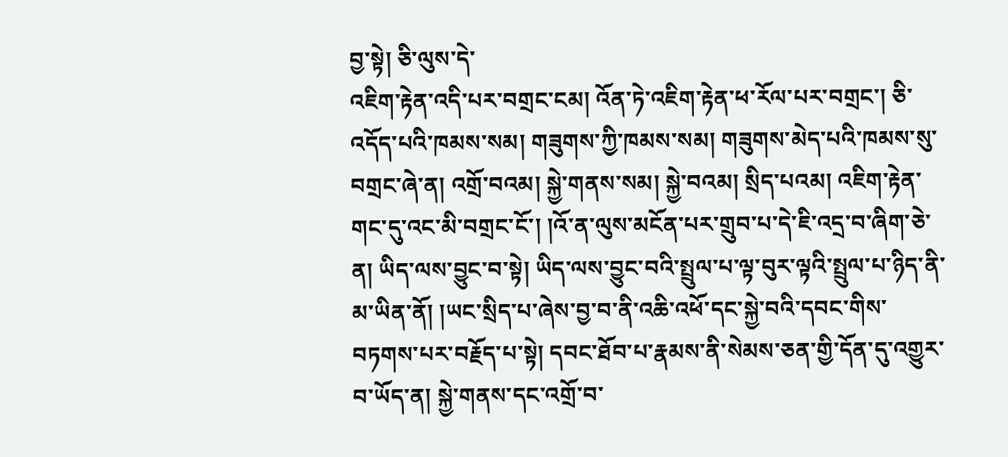བྱ་སྟེ། ཅི་ལུས་དེ་
འཇིག་རྟེན་འདི་པར་བགྲང་ངམ། འོན་ཏེ་འཇིག་རྟེན་ཕ་རོལ་པར་བགྲང་། ཅི་འདོད་པའི་ཁམས་སམ། གཟུགས་ཀྱི་ཁམས་སམ། གཟུགས་མེད་པའི་ཁམས་སུ་བགྲང་ཞེ་ན། འགྲོ་བའམ། སྐྱེ་གནས་སམ། སྐྱེ་བའམ། སྲིད་པའམ། འཇིག་རྟེན་གང་དུ་འང་མི་བགྲང་ངོ་། །འོ་ན་ལུས་མངོན་པར་གྲུབ་པ་དེ་ཇི་འདྲ་བ་ཞིག་ཅེ་ན། ཡིད་ལས་བྱུང་བ་སྟེ། ཡིད་ལས་བྱུང་བའི་སྤྲུལ་པ་ལྟ་བུར་ལྟའི་སྤྲུལ་པ་ཉིད་ནི་མ་ཡིན་ནོ། །ཡང་སྲིད་པ་ཞེས་བྱ་བ་ནི་འཆི་འཕོ་དང་སྐྱེ་བའི་དབང་གིས་བཏགས་པར་བརྗོད་པ་སྟེ། དབང་ཐོབ་པ་རྣམས་ནི་སེམས་ཅན་གྱི་དོན་དུ་འགྱུར་བ་ཡོད་ན། སྐྱེ་གནས་དང་འགྲོ་བ་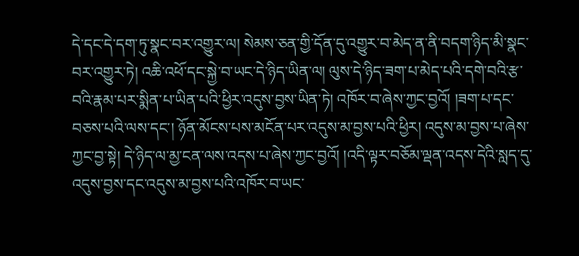དེ་དང་དེ་དག་ཏུ་སྣང་བར་འགྱུར་ལ། སེམས་ཅན་གྱི་དོན་དུ་འགྱུར་བ་མེད་ན་ནི་བདག་ཉིད་མི་སྣང་བར་འགྱུར་ཏེ། འཆི་འཕོ་དང་སྐྱེ་བ་ཡང་དེ་ཉིད་ཡིན་ལ། ལུས་དེ་ཉིད་ཟག་པ་མེད་པའི་དགེ་བའི་རྩ་བའི་རྣམ་པར་སྨིན་པ་ཡིན་པའི་ཕྱིར་འདུས་བྱས་ཡིན་ཏེ། འཁོར་བ་ཞེས་ཀྱང་བྱའོ། །ཟག་པ་དང་བཅས་པའི་ལས་དང་། ཉོན་མོངས་པས་མངོན་པར་འདུས་མ་བྱས་པའི་ཕྱིར། འདུས་མ་བྱས་པ་ཞེས་ཀྱང་བྱ་སྟེ། དེ་ཉིད་ལ་མྱ་ངན་ལས་འདས་པ་ཞེས་ཀྱང་བྱའོ། །འདི་ལྟར་བཅོམ་ལྡན་འདས་དེའི་སླད་དུ་འདུས་བྱས་དང་འདུས་མ་བྱས་པའི་འཁོར་བ་ཡང་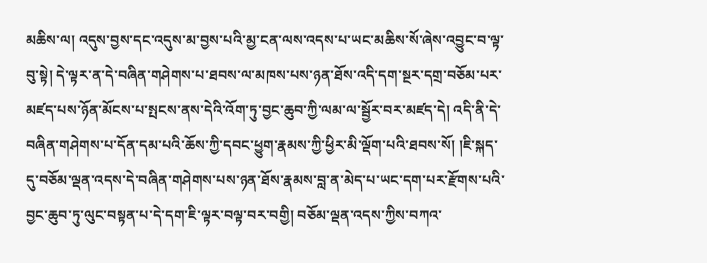མཆིས་ལ། འདུས་བྱས་དང་འདུས་མ་བྱས་པའི་མྱ་ངན་ལས་འདས་པ་ཡང་མཆིས་སོ་ཞེས་འབྱུང་བ་ལྟ་བུ་སྟེ། དེ་ལྟར་ན་དེ་བཞིན་གཤེགས་པ་ཐབས་ལ་མཁས་པས་ཉན་ཐོས་འདི་དག་སྔར་དགྲ་བཅོམ་པར་མཛད་པས་ཉོན་མོངས་པ་སྤངས་ནས་དེའི་འོག་ཏུ་བྱང་ཆུབ་ཀྱི་ལམ་ལ་སྦྱོར་བར་མཛད་དེ། འདི་ནི་དེ་བཞིན་གཤེགས་པ་དོན་དམ་པའི་ཆོས་ཀྱི་དབང་ཕྱུག་རྣམས་ཀྱི་ཕྱིར་མི་ལྡོག་པའི་ཐབས་སོ། །ཇི་སྐད་དུ་བཅོམ་ལྡན་འདས་དེ་བཞིན་གཤེགས་པས་ཉན་ཐོས་རྣམས་བླ་ན་མེད་པ་ཡང་དག་པར་རྫོགས་པའི་བྱང་ཆུབ་ཏུ་ལུང་བསྟན་པ་དེ་དག་ཇི་ལྟར་བལྟ་བར་བགྱི། བཅོམ་ལྡན་འདས་ཀྱིས་བཀའ་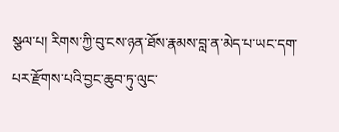སྩལ་པ། རིགས་ཀྱི་བུ་ངས་ཉན་ཐོས་རྣམས་བླ་ན་མེད་པ་ཡང་དག་པར་རྫོགས་པའི་བྱང་ཆུབ་ཏུ་ལུང་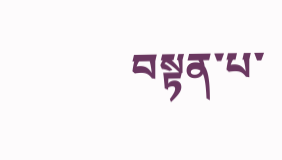བསྟན་པ་